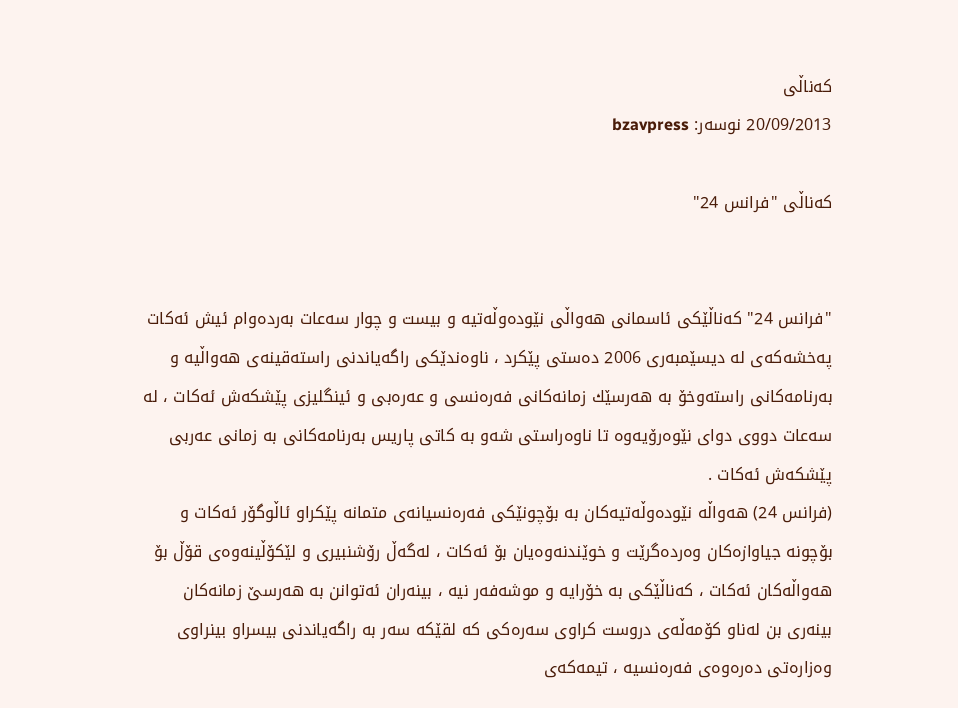كه‌ناڵی‌
20/09/2013 نوسەر: bzavpress

كه‌ناڵی‌ "فرانس 24"


"فرانس 24" كه‌ناڵێكی‌ ئاسمانی‌ هه‌واڵی‌ نێوده‌وڵه‌تیه‌ و بیست و چوار سه‌عات به‌رده‌وام ئیش ئه‌كات په‌خشه‌كه‌ی‌ له‌ دیسێمبه‌ری‌ 2006 ده‌ستی‌ پێكرد ، ناوه‌ندێكی‌ راگه‌یاندنی‌ راسته‌قینه‌ی‌ هه‌واڵیه‌ و به‌رنامه‌كانی‌ راسته‌وخۆ به‌ هه‌رسێك زمانه‌كانی‌ فه‌ره‌نسی‌ و عه‌ره‌بی‌ و ئینگلیزی‌ پێشكه‌ش ئه‌كات ، له‌ سه‌عات دووی‌ دوای‌ نێوه‌رۆیه‌وه‌ تا ناوه‌راستی‌ شه‌و به‌ كاتی‌ پاریس به‌رنامه‌كانی‌ به‌ زمانی‌ عه‌ربی‌ پێشكه‌ش ئه‌كات .
(فرانس 24) هه‌واڵه‌ نێوده‌وڵه‌تیه‌كان به‌ بۆچونێكی‌ فه‌ره‌نسیانه‌ی‌ متمانه‌ پێكراو ئاڵوگۆر ئه‌كات و بۆچونه‌ جیاوازه‌كان وه‌رده‌گرێت و خوێندنه‌وه‌یان بۆ ئه‌كات ، له‌گه‌ڵ رۆشنبیری‌ و لێكۆڵینه‌وه‌ی‌ قۆڵ بۆ هه‌واڵه‌كان ئه‌كات ، كه‌ناڵێكی‌ به‌ خۆرایه‌ و موشه‌فه‌ر نیه‌ ، بینه‌ران ئه‌توانن به‌ هه‌رسێ‌ زمانه‌كان بینه‌ری‌ بن له‌ناو كۆمه‌ڵه‌ی‌ دروست كراوی‌ سه‌ره‌كی‌ كه‌ لقێكه‌ سه‌ر به‌ راگه‌یاندنی‌ بیسراو بینراوی‌ وه‌زاره‌تی‌ ده‌ره‌وه‌ی‌ فه‌ره‌نسیه‌ ، تیمه‌كه‌ی‌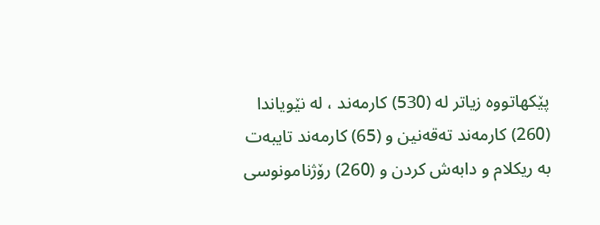پێكهاتووه‌ زیاتر له‌ (530) كارمه‌ند ، له‌ نێویاندا (260) كارمه‌ند ته‌قه‌نین و (65) كارمه‌ند تایبه‌ت به‌ ریكلام و دابه‌ش كردن و (260) رۆژنامونوسی‌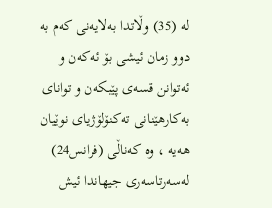له‌ (35) وڵاتدا به‌لایه‌نی‌ كه‌م به‌ دوو زمان ئیشی‌ بۆ ئه‌كه‌ن و ئه‌توانن قسه‌ی‌ پێبكه‌ن و توانای‌ به‌كارهێنانی‌ ته‌كنۆلۆژیای‌ نوێیان هه‌یه‌ ، وه‌ كه‌ناڵی‌ (فرانس24) له‌سه‌رتاسه‌ری‌ جیهاندا ئیش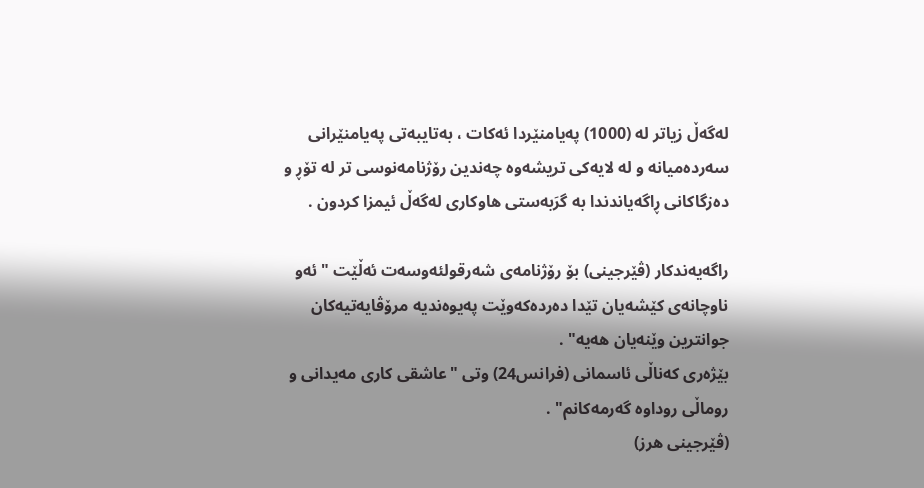له‌گه‌ڵ زیاتر له‌ (1000) په‌یامنێردا ئه‌كات ، به‌تایبه‌تی‌ په‌یامنێرانی‌ سه‌رده‌میانه‌ و له‌ لایه‌كی‌ تریشه‌وه‌ چه‌ندین رۆژنامه‌نوسی‌ تر له‌ تۆڕ و ده‌زگاكانی‌ ڕاگه‌یاندندا به‌ گرَبه‌ستی‌ هاوكاری‌ له‌گه‌ڵ ئیمزا كردون .

راگه‌یه‌ندكار (ڤێرجینی‌) بۆ رۆژنامه‌ی‌ شه‌رقولئه‌وسه‌ت ئه‌ڵێت "ئه‌و ناوچانه‌ی‌ كێشه‌یان تێدا ده‌رده‌كه‌وێت په‌یوه‌ندیه‌ مرۆڤایه‌تیه‌كان جوانترین وێنه‌یان هه‌یه‌" .
بێژه‌ری‌ كه‌ناڵی‌ ئاسمانی‌ (فرانس24) وتی‌ "عاشقی‌ كاری‌ مه‌یدانی‌ و روماڵی‌ روداوه‌ گه‌رمه‌كانم" .
(ڤێرجینی‌ هرز)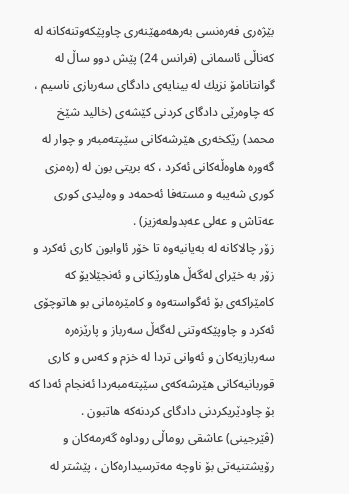بێژه‌ری‌ فه‌ره‌نسی‌ به‌رهه‌مهێنه‌ری‌ چاوپێكه‌وتنه‌كانه‌ له‌ كه‌ناڵی‌ ئاسمانی‌ (فرانس 24) پێش دوو ساڵ له‌ گوانتانامۆ نزیك له‌ بینایه‌ی‌ دادگای‌ سه‌ربازی‌ ناسیم ، كه‌ چاوه‌رێی‌ دادگای‌ كردنی‌ كێشه‌ی‌ (خالید شێخ محمد) رێكخه‌ری‌ هێرشه‌كانی‌ سێپته‌مبه‌ر و چوار له‌ گه‌وره‌ هاوه‌ڵه‌كانی‌ ئه‌كرد ، كه‌ بریتی‌ بون له‌ (ره‌مزی‌ كوری‌ شه‌یبه‌ و مسته‌فا ئه‌حمه‌د و وه‌لیدی‌ كوری‌ عه‌تاش و عه‌لی‌ عه‌بدولعه‌زیز) .
زۆر چالاكانه‌ له‌ به‌یانیه‌وه‌ تا خۆر ئاوابون كاری‌ ئه‌كرد و زۆر به‌ خێرای‌ له‌گه‌ڵ هاورێكانی‌ و ئه‌نجێلایۆ كه‌ كامێراكه‌ی‌ بۆ ئه‌گواسته‌وه‌ و كامێره‌مانی‌ بو هاتوچۆی‌ ئه‌كرد و چاوپێكه‌وتنی‌ له‌گه‌ڵ سه‌رباز و پارێزه‌ره‌ سه‌ربازیه‌كان و ئه‌وانی‌ تردا له‌ خزم و كه‌س و كاری‌ قوربانیه‌كانی‌ هێرشه‌كه‌ی‌ سێپته‌مبه‌ردا ئه‌نجام ئه‌دا كه‌ بۆ چاودێریكردنی‌ دادگای‌ كردنه‌كه‌ هاتبون .
(ڤێرجینی‌) عاشقی‌ روماڵی‌ روداوه‌ گه‌رمه‌كان و رۆیشتنیه‌تی‌ بۆ ناوچه‌ مه‌ترسیداره‌كان ، پێشتر له‌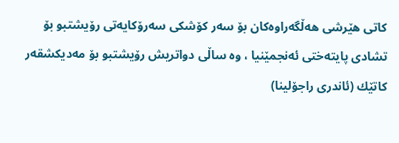كاتی‌ هێرشی‌ هه‌ڵگه‌راوه‌كان بۆ سه‌ر كۆشكی‌ سه‌رۆكایه‌تی‌ رۆیشتبو بۆ تشادی‌ پایته‌ختی‌ ئه‌نجمێنیا ، وه‌ ساڵی‌ دواتریش رۆیشتبو بۆ مه‌دیكشقه‌ر كاتێك (ئاندری‌ راجۆلینا)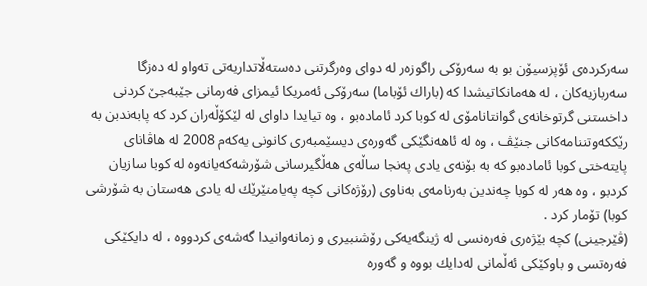سه‌ركرده‌ی‌ ئۆپزسیۆن بو به‌ سه‌رۆكی‌ راگوزه‌ر له‌ دوای‌ وه‌رگرتنی‌ ده‌سته‌ڵاتداریه‌تی‌ ته‌واو له‌ ده‌زگا سه‌ربازیه‌كان ، له‌ هه‌مانكاتیشدا كه‌ (باراك ئۆباما) سه‌رۆكی‌ ئه‌مریكا ئیمزای‌ فه‌رمانی‌ جێبه‌جێ‌ كردنی‌ داخستنی‌ گرتوخانه‌ی‌ گوانتانامۆی‌ له‌ كوبا كرد ئاماده‌بو ، وه‌ تیایدا داوای‌ له‌ لێكۆڵه‌ران كرد كه‌ پابه‌ندبن به‌ رێككه‌وتننامه‌كانی‌ جنێڤ ، وه‌ له‌ ئاهه‌نگێكی‌ گه‌وره‌ی‌ دیسێمبه‌ری‌ كانونی‌ یه‌كه‌م 2008 له‌ هاڤانای‌ پایته‌ختی‌ كوبا ئاماده‌بو كه‌ به‌ بۆنه‌ی‌ یادی‌ په‌نجا ساڵه‌ی‌ هه‌ڵگیرسانی‌ شۆرشه‌كه‌یانه‌وه‌ له‌ كوبا سازیان كردبو ، وه‌ هه‌ر له‌ كوبا چه‌ندین به‌رنامه‌ی‌ به‌ناوی‌ (رۆژه‌كانی‌ كچه‌ په‌یامنێرێك له‌ یادی‌ هه‌ستان به‌ شۆرشی‌ كوبا) تۆمار كرد .
(ڤێرجینی‌) كچه‌ بێژه‌ری‌ فه‌ره‌نسی‌ له‌ ژینگه‌یه‌كی‌ رۆشنبیری‌ و زمانه‌وانیدا گه‌شه‌ی‌ كردووه‌ ، له‌ دایكێكی‌ فه‌ره‌تسی‌ و باوكێكی‌ ئه‌ڵمانی‌ له‌دایك بووه‌ و گه‌وره‌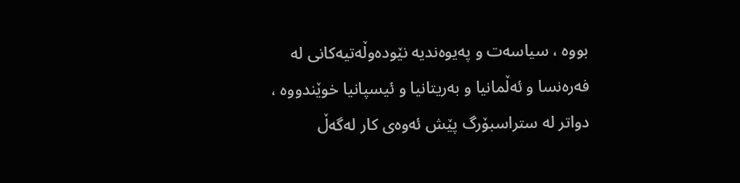بووه‌ ، سیاسه‌ت و په‌یوه‌ندیه‌ نێوده‌وڵه‌تیه‌كانی‌ له‌ فه‌ره‌نسا و ئه‌ڵمانیا و به‌ریتانیا و ئیسپانیا خوێندووه‌ ، دواتر له‌ ستراسبۆرگ پێش ئه‌وه‌ی‌ كار له‌گه‌ڵ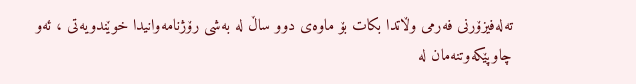ته‌له‌فیزۆرنی‌ فه‌رمی‌ وڵاتدا بكات بۆ ماوه‌ی‌ دوو ساڵ له‌ به‌شی‌ رۆژنامه‌وانیدا خوێندویه‌تی‌ ، ئه‌و چاوپێكه‌وتنه‌مان له‌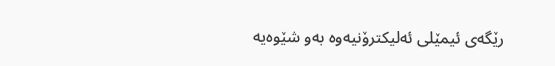رێگه‌ی‌ ئیمێلی‌ ئه‌لیكترۆنیه‌وه‌ به‌و شێوه‌یه‌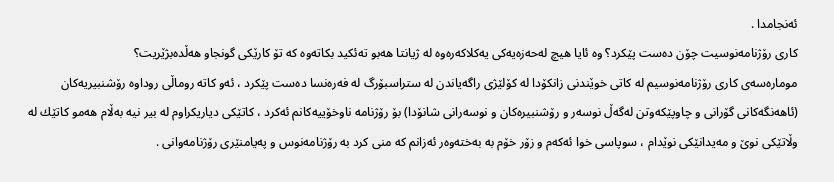ئه‌نجامدا .
كاری‌ رۆژنامه‌نوسیت چۆن ده‌ست پێكرد؟ وه‌ ئایا هیچ له‌حه‌زه‌یه‌كی‌ یه‌كلاكه‌ره‌وه‌ له‌ ژیانتا هه‌بو ته‌ئكید بكاته‌وه‌ كه‌ تۆ كارێكی‌ گونجاو هه‌ڵده‌بژێریت؟
موماره‌سه‌ی‌ كاری‌ رۆژنامه‌نوسیم له‌ كاتی‌ خوێندنی‌ زانكۆدا له‌ كۆلێژی‌ راگه‌یاندن له‌ ستراسبۆرگ له‌ فه‌ره‌نسا ده‌ست پێكرد ، ئه‌و كاته‌ روماڵی‌ روداوه‌ رۆشنبیریه‌كان (ئاهه‌نگه‌كانی‌ گۆرانی‌ و چاوپێكه‌وتن له‌گه‌ڵ نوسه‌ر و رۆشنبیره‌كان و نوسه‌رانی‌ شانۆدا) بۆ رۆژنامه‌ ناوخۆییه‌كانم ئه‌كرد ، كاتێكی‌ دیاریكراوم له‌ بیر نیه‌ به‌ڵام هه‌مو كاتێك له‌ وڵاتێكی‌ نوێ‌ و مه‌یدانێكی‌ نوێدام ، سوپاسی‌ خوا ئه‌كه‌م و زۆر خۆم به‌ به‌خته‌وه‌ر ئه‌زانم كه‌ منی‌ كرد به‌ رۆژنامه‌نوس و په‌یامنێری‌ رۆژنامه‌وانی‌ .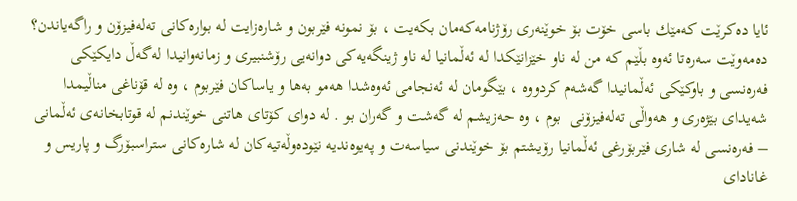ئایا ده‌كرێت كه‌مێك باسی‌ خۆت بۆ خوێنه‌ری‌ رۆژنامه‌كه‌مان بكه‌یت ، بۆ نمونه‌ فێربون و شاره‌زایت له‌ بواره‌كانی‌ ته‌له‌فیزۆن و راگه‌یاندن؟
ده‌مه‌وێت سه‌ره‌تا ئه‌وه‌ بڵێم كه‌ من له‌ ناو خێزانێكدا له‌ ئه‌ڵمانیا له‌ ناو ژینگه‌یه‌كی‌ دوانه‌یی‌ رۆشنبیری‌ و زمانه‌وانیدا له‌گه‌ڵ دایكێكی‌ فه‌ره‌نسی‌ و باوكێكی‌ ئه‌ڵمانیدا گه‌شه‌م كردووه‌ ، بێگومان له‌ ئه‌نجامی‌ ئه‌وه‌شدا هه‌مو به‌ها و یاساكان فێربوم ، وه‌ له‌ قۆناغی‌ مناڵیمدا شه‌یدای‌ بێژه‌ری‌ و هه‌واڵی‌ ته‌له‌فیزۆنی‌  بوم ، وه‌ حه‌زیشم له‌ گه‌شت و گه‌ران بو . له‌ دوای‌ كۆتای‌ هاتنی‌ خوێندنم له‌ قوتابخانه‌ی‌ ئه‌ڵمانی‌ – فه‌ره‌نسی‌ له‌ شاری‌ فێربۆرغی‌ ئه‌ڵمانیا رۆیشتم بۆ خوێندنی‌ سیاسه‌ت و په‌یوه‌ندیه‌ نێوده‌وڵه‌تیه‌كان له‌ شاره‌كانی‌ ستراسبۆرگ و پاریس و غانادای‌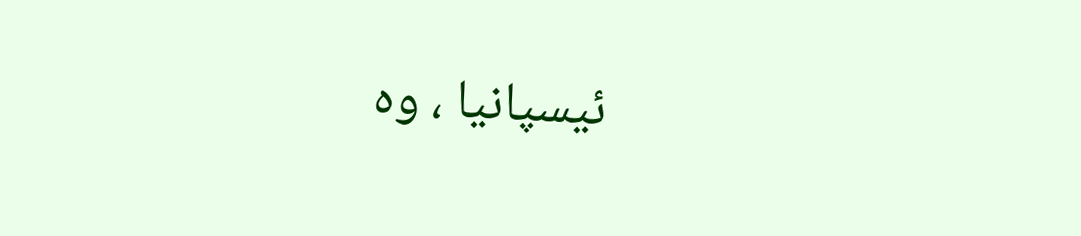ئیسپانیا ، وه‌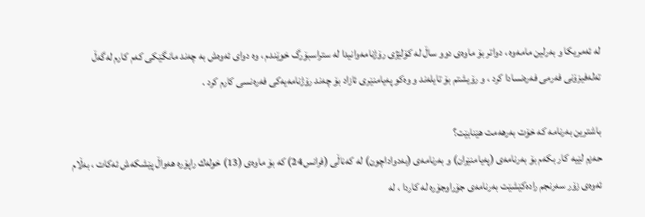له‌ ئه‌مریكا و به‌رلین مامه‌وه‌ ، دواتر بۆ ماوه‌ی‌ دوو ساڵ له‌ كۆلێژی‌ رۆژنامه‌وانیدا له‌ ستراسبۆرگ خوێندم ، وه‌ دوای‌ ئه‌وه‌ش به‌ چه‌ند مانگێكی‌ كه‌م كارم له‌گه‌ڵ ته‌له‌فیزۆنی‌ فه‌رمی‌ فه‌ره‌نسادا كرد ، و رۆیشتم بۆ تایله‌ند و وه‌كو په‌یامنێری‌ ئازاد بۆ چه‌ند رۆژنامه‌یه‌كی‌ فه‌ره‌نسی‌ كارم كرد .

باشترین به‌رنامه‌ كه‌ خۆت به‌رهه‌مت هێنابێت؟
حه‌زم لێیه‌ كار بكه‌م بۆ به‌رنامه‌ی‌ (په‌یامنێران) و به‌رنامه‌ی‌ (به‌دواداچون) له‌ كه‌ناڵی‌ (فرانس24) كه‌ بۆ ماوه‌ی‌ (13) خوله‌ك راپۆره‌ هه‌واڵ پێشكه‌ش ئه‌كات ، به‌ڵام ئه‌وه‌ی‌ زۆر سه‌رنجم راده‌كێشێت به‌رنامه‌ی‌ جۆراوجۆره‌ له‌ كاردا ، له‌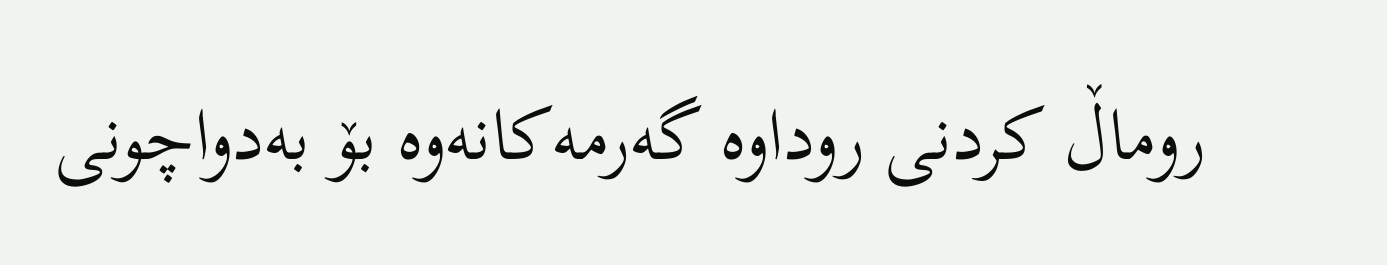روماڵ كردنی‌ روداوه‌ گه‌رمه‌كانه‌وه‌ بۆ به‌دواچونی‌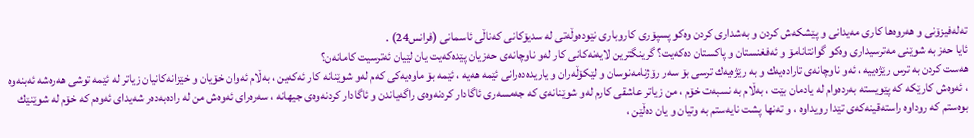ته‌له‌فیزۆنی‌ و هه‌روه‌ها كاری‌ مه‌یدانی‌ و پێشكه‌ش كردن و به‌شداری‌ كردن وه‌كو پسپۆری‌ كاروباری‌ نێوده‌وڵه‌تی‌ له‌ سدیۆكانی‌ كه‌ناڵی‌ ئاسمانی‌ (فرانس24) .
ئایا حه‌ز به‌ شوێنی‌ مه‌ترسیداری‌ وه‌كو گوانتانامۆ و ئه‌فغنستان و پاكستان ده‌كه‌یت؟ گرینگترین لایه‌نه‌كانی‌ كار له‌و ناوچانه‌ی‌ حه‌زیان پێده‌كه‌یت یان لێیان ئه‌ترسیت كامانه‌ن؟
هه‌ست كردن به‌ ترس رێژه‌ییه‌ ، ئه‌و ناوچانه‌ی‌ تاراده‌یه‌ك و به‌ رێژه‌یه‌ك ترسی‌ بۆ سه‌ر رۆژنامه‌نوسان و لێكۆڵه‌ران و یاریده‌ده‌رانی‌ ئێمه‌ هه‌یه‌ ، ئێمه‌ بۆ ماوه‌یه‌كی‌ كه‌م له‌و شوێنانه‌ كار ئه‌كه‌ین ، به‌ڵام ئه‌وان خۆیان و خێزانه‌كانیان زیاتر له‌ ئێمه‌ توشی‌ هه‌ره‌شه‌ ئه‌بنه‌وه‌ ، ئه‌وه‌ش كارێكه‌ كه‌ پێویسته‌ به‌رده‌وام له‌ یادمان بێت ، به‌ڵام به‌ نسبه‌ت خۆم ، من زیاتر عاشقی‌ كارم له‌و شوێنانه‌ی‌ كه‌ جه‌مسه‌ری‌ ئاگادار كردنه‌وه‌ی‌ راگه‌یاندن و ئاگادار كردنه‌وه‌ی‌ جیهانه‌ ، سه‌ره‌رای‌ ئه‌وه‌ش من له‌ راده‌به‌ده‌ر شه‌یدای‌ ئه‌وه‌م كه‌ خۆم له‌ شوێنێك بوه‌ستم كه‌ روداوه‌ راسته‌قینه‌كه‌ی‌ تێدا رویداوه‌ ، و ته‌نها پشت نایه‌ستم به‌ وتیان و یان ده‌ڵێن ،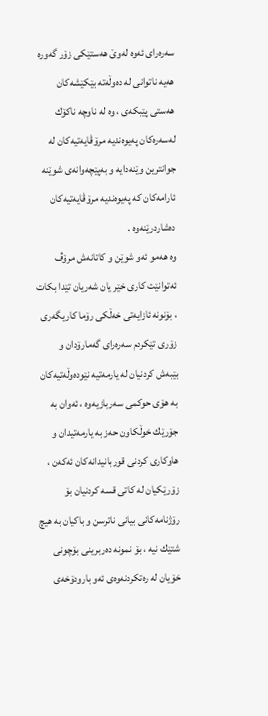سه‌ره‌رای‌ ئه‌وه‌ له‌وێ‌ هه‌ستێكی‌ زۆر گه‌وره‌ هه‌یه‌ ناتوانی‌ له‌ ده‌وڵه‌ته‌ بێكێشه‌كان هه‌ستی‌ پێبكه‌ی‌ ، وه‌ له‌ ناوچه‌ ناكۆك له‌سه‌ره‌كان په‌یوه‌ندیه‌ مرۆڤایه‌تیه‌كان له‌ جوانترین وێنه‌دایه‌ و به‌پێچه‌وانه‌ی‌ شوێنه‌ ئارامه‌كان كه‌ په‌یوه‌ندیه‌ مرۆڤایه‌تیه‌كان ده‌شاردرێنه‌وه‌ .
وه‌ هه‌مو ئه‌و شوێن و كاتانه‌ش مرۆڤ ئه‌توانێت كاری‌ خێر یان شه‌ریان تێدا بكات ، بۆنونه‌ ئازایه‌تی‌ خه‌ڵكی‌ رۆما كاریگه‌ری‌ زۆری‌ تێكردم سه‌ره‌رای‌ گه‌مارۆدان و بێبه‌ش كردنیان له‌ یارمه‌تیه‌ نێوده‌وڵه‌تیه‌كان به‌ هۆی‌ حوكمی‌ سه‌ربازیه‌وه‌ ، ئه‌وان به‌ جۆرێك خوڵكاون حه‌ز به‌ یارمه‌تیدان و هاوكاری‌ كردنی‌ قوربانیدانه‌كان ئه‌كه‌ن ، زۆرێكیان له‌ كاتی‌ قسه‌ كردنیان بۆ رۆژنامه‌كانی‌ بیانی‌ ناترسن و باكیان به‌ هیچ شتێك نیه‌ ، بۆ نمونه‌ ده‌ربرینی‌ بۆچونی‌ خۆیان له‌ ره‌تكردنه‌وه‌ی‌ ئه‌و بارودۆخه‌ی‌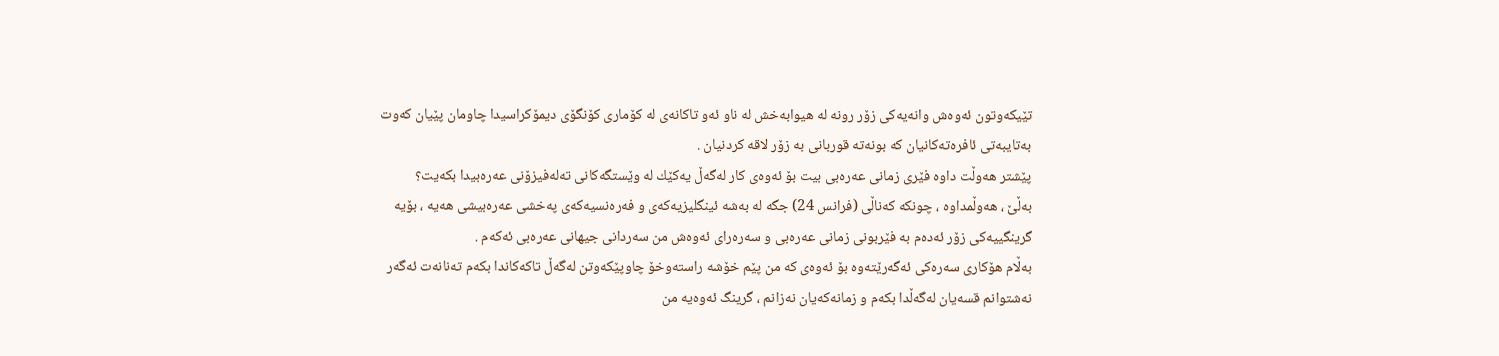تێیكه‌وتون ئه‌وه‌ش وانه‌یه‌كی‌ زۆر رونه‌ له‌ هیوابه‌خش له‌ ناو ئه‌و تاكانه‌ی‌ له‌ كۆماری‌ كۆنگۆی‌ دیمۆكراسیدا چاومان پێیان كه‌وت به‌تایبه‌تی‌ ئافره‌ته‌كانیان كه‌ بونه‌ته‌ قوربانی‌ به‌ زۆر لاقه‌ كردنیان .
پێشتر هه‌وڵت داوه‌ فێری‌ زمانی‌ عه‌ره‌بی‌ بیت بۆ ئه‌وه‌ی‌ كار له‌گه‌ڵ یه‌كێك له‌ وێستگه‌كانی‌ ته‌له‌فیزۆنی‌ عه‌ره‌بیدا بكه‌یت؟
به‌ڵێ‌ ، هه‌وڵمداوه‌ ، چونكه‌ كه‌ناڵی‌ (فرانس 24) جگه‌ له‌ به‌شه‌ ئینگلیزیه‌كه‌ی‌ و فه‌ره‌نسیه‌كه‌ی‌ په‌خشی‌ عه‌ره‌بیشی‌ هه‌یه‌ ، بۆیه‌ گرینگییه‌كی‌ زۆر ئه‌ده‌م به‌ فێربونی‌ زمانی‌ عه‌ره‌بی‌ و سه‌ره‌رای‌ ئه‌وه‌ش من سه‌ردانی‌ جیهانی‌ عه‌ره‌بی‌ ئه‌كه‌م .
به‌ڵام هۆكاری‌ سه‌ره‌كی‌ ئه‌گه‌رێته‌وه‌ بۆ ئه‌وه‌ی‌ كه‌ من پێم خۆشه‌ راسته‌وخۆ چاوپێكه‌وتن له‌گه‌ڵ تاكه‌كاندا بكه‌م ته‌نانه‌ت ئه‌گه‌ر نه‌شتوانم قسه‌یان له‌گه‌ڵدا بكه‌م و زمانه‌كه‌یان نه‌زانم ، گرینگ ئه‌وه‌یه‌ من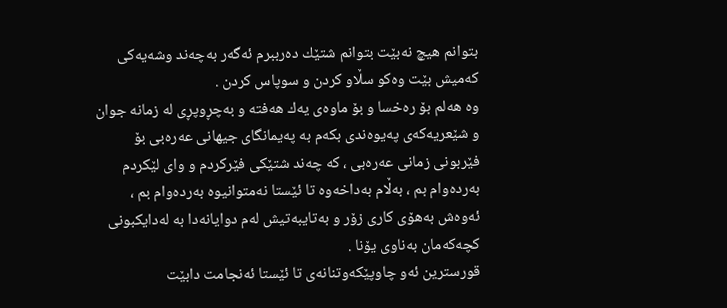بتوانم هیچ نه‌بێت بتوانم شتێك ده‌رببرم ئه‌گه‌ر به‌چه‌ند وشه‌یه‌كی‌ كه‌میش بێت وه‌كو سڵاو كردن و سوپاس كردن .
وه‌ هه‌لم بۆ ره‌خسا و بۆ ماوه‌ی‌ یه‌ك هه‌فته‌ و به‌چڕوپڕی‌ له‌ زمانه‌ جوان و شێعریه‌كه‌ی‌ په‌یوه‌ندی‌ بكه‌م به‌ په‌یمانگای‌ جیهانی‌ عه‌ره‌بی‌ بۆ فێربونی‌ زمانی‌ عه‌ره‌بی‌ ، كه‌ چه‌ند شتێكی‌ فێركردم و وای‌ لێكردم به‌رده‌وام بم ، به‌ڵام به‌داخه‌وه‌ تا ئێستا نه‌متوانیوه‌ به‌رده‌وام بم ، ئه‌وه‌ش به‌هۆی‌ كاری‌ زۆر و به‌تایبه‌تیش له‌م دوایانه‌دا به‌ له‌دایكبونی‌ كچه‌كه‌مان به‌ناوی‌ یۆنا .
قورسترین ئه‌و چاوپێكه‌وتنانه‌ی‌ تا ئێستا ئه‌نجامت دابێت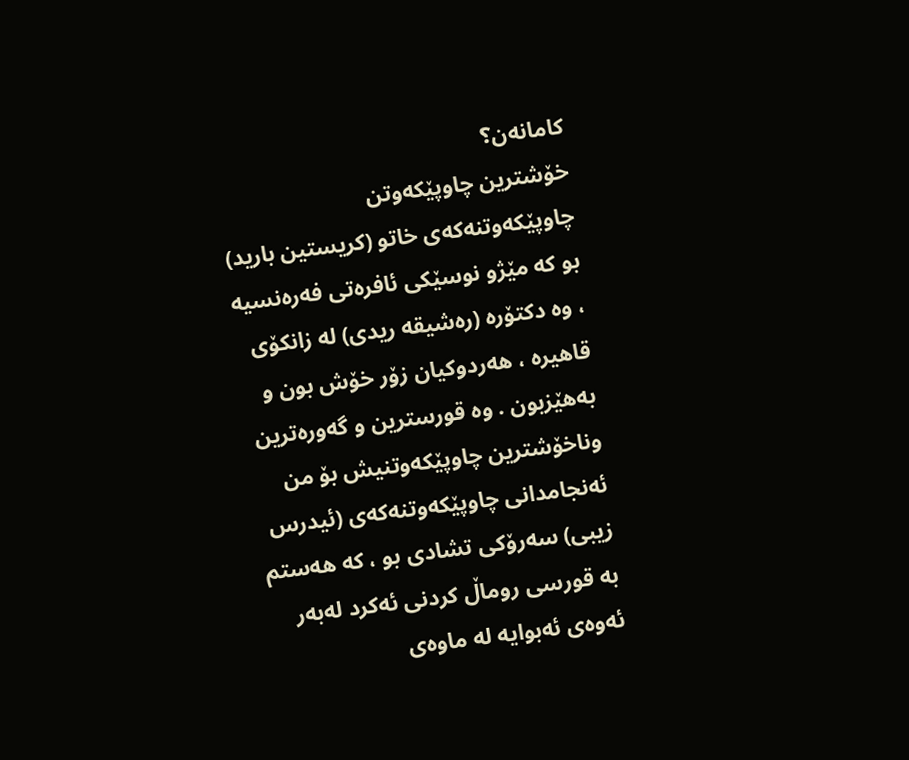كامانه‌ن؟
خۆشترین چاوپێكه‌وتن چاوپێكه‌وتنه‌كه‌ی‌ خاتو (كریستین بارید) بو كه‌ مێژو نوسێكی‌ ئافره‌تی‌ فه‌ره‌نسیه‌ ، وه‌ دكتۆره‌ (ره‌شیقه‌ ریدی‌) له‌ زانكۆی‌ قاهیره‌ ، هه‌ردوكیان زۆر خۆش بون و به‌هێزبون . وه‌ قورسترین و گه‌وره‌ترین وناخۆشترین چاوپێكه‌وتنیش بۆ من ئه‌نجامدانی‌ چاوپێكه‌وتنه‌كه‌ی‌ (ئیدرس زیبی‌) سه‌رۆكی‌ تشادی‌ بو ، كه‌ هه‌ستم به‌ قورسی‌ روماڵ كردنی‌ ئه‌كرد له‌به‌ر ئه‌وه‌ی‌ ئه‌بوایه‌ له‌ ماوه‌ی‌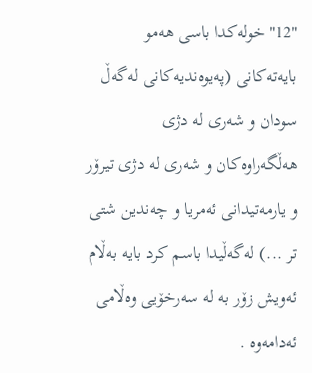"12" خوله‌كدا باسی‌ هه‌مو بایه‌ته‌كانی‌ (په‌یوه‌ندیه‌كانی‌ له‌گه‌ڵ سودان و شه‌ری‌ له‌ دژی‌ هه‌ڵگه‌راوه‌كان و شه‌ری‌ له‌ دژی‌ تیرۆر و یارمه‌تیدانی‌ ئه‌مریا و چه‌ندین شتی‌ تر ...) له‌گه‌ڵیدا باسم كرد بایه‌ به‌ڵام ئه‌ویش زۆر به‌ له‌ سه‌رخۆیی‌ وه‌ڵامی‌ ئه‌دامه‌وه‌ .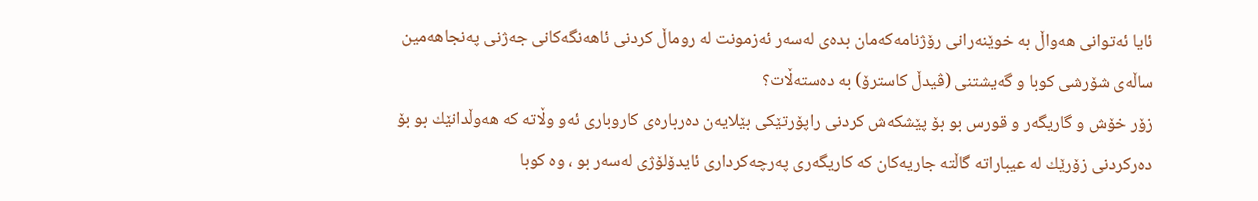ئایا ئه‌توانی‌ هه‌واڵ به‌ خوێنه‌رانی‌ رۆژنامه‌كه‌مان بده‌ی‌ له‌سه‌ر ئه‌زمونت له‌ روماڵ كردنی‌ ئاهه‌نگه‌كانی‌ جه‌ژنی‌ په‌نجاهه‌مین ساڵه‌ی‌ شۆرشی‌ كوبا و گه‌یشتنی‌ (ڤیدڵ كاسترۆ) به‌ ده‌سته‌ڵات؟
زۆر خۆش و گاریگه‌ر و قورس بو بۆ پێشكه‌ش كردنی‌ راپۆرتێكی‌ بێلایه‌ن ده‌رباره‌ی‌ كاروباری‌ ئه‌و وڵاته‌ كه‌ هه‌وڵدانێك بو بۆ ده‌ركردنی‌ زۆرێك له‌ عیباراته‌ گاڵته‌ جاریه‌كان كه‌ كاریگه‌ری‌ په‌رچه‌كرداری‌ ئایدۆلۆژی‌ له‌سه‌ر بو ، وه‌ كوبا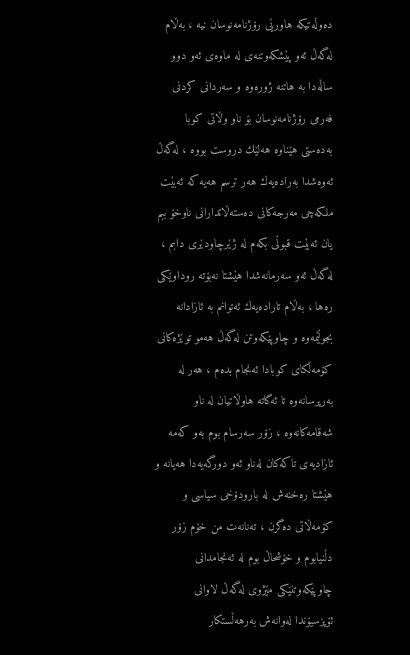ده‌وڵه‌تیكه‌ هاورێی‌ رۆژنامه‌نوسان نیه‌ ، به‌ڵام له‌گه‌ڵ ئه‌و پێشكه‌وتنه‌ی‌ له‌ ماوه‌ی‌ ئه‌و دوو ساڵه‌دا به‌ هاتنه‌ ژوره‌وه‌ و سه‌ردانی‌ كردنی‌ فه‌رمی‌ رۆژنامه‌نوسان بۆ ناو وڵاتی‌ كوبا به‌ده‌ستی‌ هێناوه‌ هه‌لێك دروست بووه‌ ، له‌گه‌ڵ ئه‌وه‌شدا به‌راده‌یه‌ك هه‌ر ترسم هه‌یه‌ كه‌ ئه‌بێت ملكه‌چی‌ مه‌رجه‌كانی‌ ده‌سته‌ڵاتدارانی‌ ناوخۆ ببم یان ئه‌بێت قبوڵی‌ بكه‌م له‌ ژێرچاودێری‌ دابم ، له‌گه‌ڵ ئه‌و سه‌رمانه‌شدا هێشتا نه‌بۆته‌ روداوێكی‌ ره‌ها ، به‌ڵام تاراده‌یه‌ك ئه‌توانم به‌ ئازادانه‌ بجوڵێمه‌وه‌ و چاوپێكه‌وتن له‌گه‌ڵ هه‌مو توێژه‌كانی‌ كۆمه‌ڵكای‌ كوبادا ئه‌نجام بده‌م ، هه‌ر له‌ به‌رپرسانه‌وه‌ تا ئه‌گاته‌ هاوڵاتیان له‌ ناو شه‌قامه‌كانه‌وه‌ ، زۆر سه‌رسام بوم به‌و كه‌مه‌ ئازادیه‌ی‌ تاكه‌كان له‌ناو ئه‌و دورگه‌یه‌دا هه‌یانه‌ و هێشتا ره‌خنه‌ش له‌ بارودۆخی‌ سیاسی‌ و كۆمه‌ڵاتی‌ ده‌گرن ، ته‌نانه‌ت من خۆم زۆر دڵنیابوم و خۆشحاڵ بوم له‌ ئه‌نجامدانی‌ چاوپێكه‌وتنێكی‌ مێژوی‌ له‌گه‌ڵ لاوانی‌ ئۆپزسیۆندا له‌وانه‌ش به‌رهه‌ڵستكار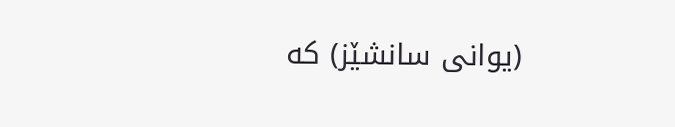(یوانی‌ سانشێز) كه‌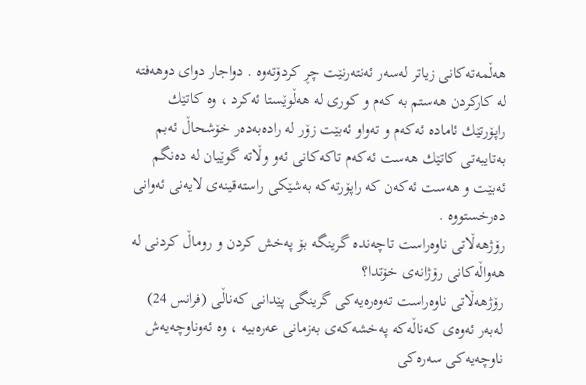هه‌ڵمه‌ته‌كانی‌ زیاتر له‌سه‌ر ئه‌نته‌رنێت چڕ كردۆته‌وه‌ . دواجار دوای‌ دوهه‌فته‌ له‌ كاركردن هه‌ستم به‌ كه‌م و كوری‌ له‌ هه‌ڵوێستا ئه‌كرد ، وه‌ كاتێك راپۆرتێك ئاماده‌ ئه‌كه‌م و ته‌واو ئه‌بێت زۆر له‌ راده‌به‌ده‌ر خۆشحاڵ ئه‌بم به‌تایبه‌تی‌ كاتێك هه‌ست ئه‌كه‌م تاكه‌كانی‌ ئه‌و وڵاته‌ گوێیان له‌ ده‌نگم ئه‌بێت و هه‌ست ئه‌كه‌ن كه‌ راپۆرته‌كه‌ به‌شێكی‌ راسته‌قینه‌ی‌ لایه‌نی‌ ئه‌وانی‌ ده‌رخستووه‌ .
رۆژهه‌ڵاتی‌ ناوه‌راست تاچه‌نده‌ گرینگه‌ بۆ په‌خش كردن و روماڵ كردنی‌ له‌ هه‌واڵه‌كانی‌ رۆژانه‌ی‌ خۆتدا؟
رۆژهه‌ڵاتی‌ ناوه‌راست ته‌وه‌ره‌یه‌كی‌ گرینگی‌ پێدانی‌ كه‌ناڵی‌ (فرانس 24) له‌به‌ر ئه‌وه‌ی‌ كه‌ناڵه‌كه‌ په‌خشه‌كه‌ی‌ به‌زمانی‌ عه‌ره‌بیه‌ ، وه‌ ئه‌وناوچه‌یه‌ش ناوچه‌یه‌كی‌ سه‌ره‌كی‌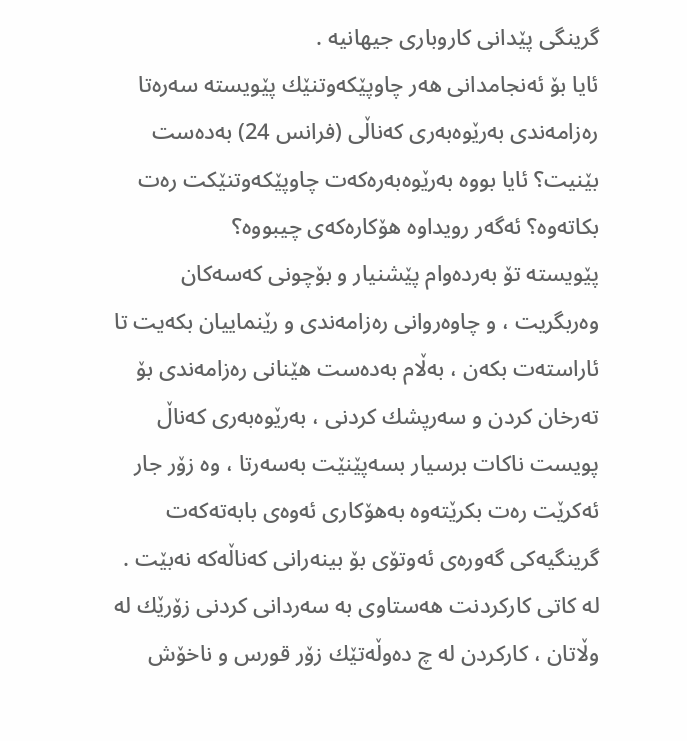گرینگی‌ پێدانی‌ كاروباری‌ جیهانیه‌ .
ئایا بۆ ئه‌نجامدانی‌ هه‌ر چاوپێكه‌وتنێك پێویسته‌ سه‌ره‌تا ره‌زامه‌ندی‌ به‌رێوه‌به‌ری‌ كه‌ناڵی‌ (فرانس 24) به‌ده‌ست بێنیت؟ ئایا بووه‌ به‌رێوه‌به‌ره‌كه‌ت چاوپێكه‌وتنێكت ره‌ت بكاته‌وه‌؟ ئه‌گه‌ر رویداوه‌ هۆكاره‌كه‌ی‌ چیبووه‌؟
پێویسته‌ تۆ به‌رده‌وام پێشنیار و بۆچونی‌ كه‌سه‌كان وه‌ربگریت ، و چاوه‌روانی‌ ره‌زامه‌ندی‌ و رێنماییان بكه‌یت تا ئاراسته‌ت بكه‌ن ، به‌ڵام به‌ده‌ست هێنانی‌ ره‌زامه‌ندی‌ بۆ ته‌رخان كردن و سه‌رپشك كردنی‌ ، به‌رێوه‌به‌ری‌ كه‌ناڵ پویست ناكات برسیار بسه‌پێنێت به‌سه‌رتا ، وه‌ زۆر جار ئه‌كرێت ره‌ت بكرێته‌وه‌ به‌هۆكاری‌ ئه‌وه‌ی‌ بابه‌ته‌كه‌ت گرینگیه‌كی‌ گه‌وره‌ی‌ ئه‌وتۆی‌ بۆ بینه‌رانی‌ كه‌ناڵه‌كه‌ نه‌بێت .
له‌ كاتی‌ كاركردنت هه‌ستاوی‌ به‌ سه‌ردانی‌ كردنی‌ زۆرێك له‌ وڵاتان ، كاركردن له‌ چ ده‌وڵه‌تێك زۆر قورس و ناخۆش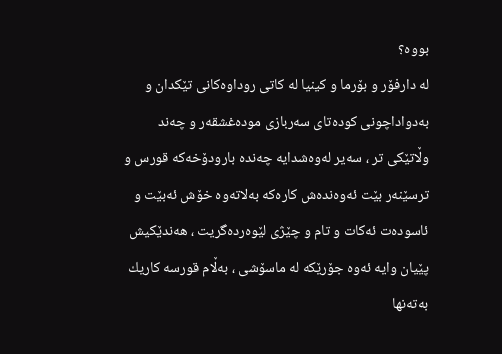بووه‌؟
له‌ دارفۆر و بۆرما و كینیا له‌ كاتی‌ روداوه‌كانی‌ تێكدان و به‌دواداچونی‌ كوده‌تای‌ سه‌ربازی‌ موده‌غشقه‌ر و چه‌ند وڵاتێكی‌ تر ، سه‌یر له‌وه‌شدایه‌ چه‌نده‌ بارودۆخه‌كه‌ قورس و ترسێنه‌ر بێت ئه‌وه‌نده‌ش كاره‌كه‌ به‌لاته‌وه‌ خۆش ئه‌بێت و ئاسوده‌ت ئه‌كات و تام و چێژی‌ لێوه‌رده‌گریت ، هه‌ندێكیش پێیان وایه‌ ئه‌وه‌ جۆرێكه‌ له‌ ماسۆشی‌ ، به‌ڵام قورسه‌ كاریك به‌ته‌نها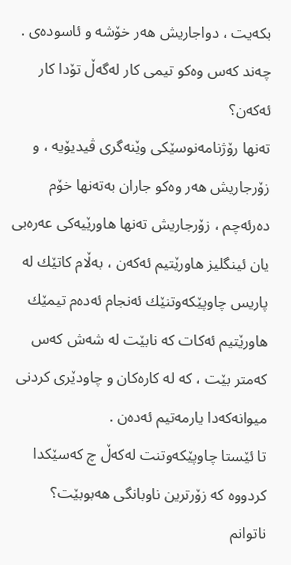بكه‌یت ، دواجاریش هه‌ر خۆشه‌ و ئاسوده‌ی‌ .
چه‌ند كه‌س وه‌كو تیمی‌ كار له‌گه‌ڵ تۆدا كار ئه‌كه‌ن؟
ته‌نها رۆژنامه‌نوسێكی‌ وێنه‌گری‌ ڤیدیۆیه‌ ، و زۆرجاریش هه‌ر وه‌كو جاران به‌ته‌نها خۆم ده‌رئه‌چم ، زۆرجاریش ته‌نها هاورێیه‌كی‌ عه‌ره‌بی‌ یان ئینگلیز هاورێتیم ئه‌كه‌ن ، به‌ڵام كاتێك له‌ پاریس چاوپێكه‌وتنێك ئه‌نجام ئه‌ده‌م تیمێك هاورێتیم ئه‌كات كه‌ نابێت له‌ شه‌ش كه‌س كه‌متر بێت ، كه‌ له‌ كاره‌كان و چاودێری‌ كردنی‌ میوانه‌كه‌دا یارمه‌تیم ئه‌ده‌ن .
تا ئێستا چاوپێكه‌وتنت له‌كه‌ڵ چ كه‌سێكدا كردووه‌ كه‌ زۆرترین ناوبانگی‌ هه‌بوبێت؟
ناتوانم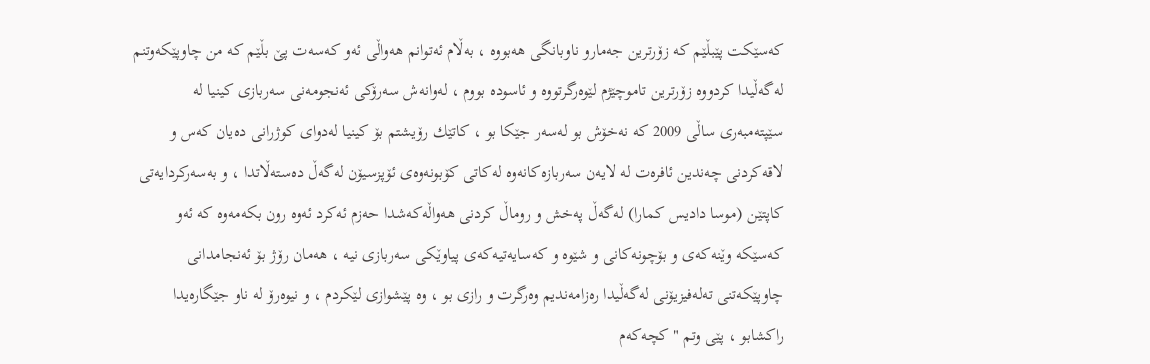كه‌سێكت پێبڵێم كه‌ زۆرترین جه‌مارو ناوبانگی‌ هه‌بووه‌ ، به‌ڵام ئه‌توانم هه‌واڵی‌ ئه‌و كه‌سه‌ت پێ‌ بڵێم كه‌ من چاوپێكه‌وتنم له‌گه‌ڵیدا كردووه‌ زۆرترین تاموچێژم لێوه‌رگرتووه‌ و ئاسوده‌ بووم ، له‌وانه‌ش سه‌رۆكی‌ ئه‌نجومه‌نی‌ سه‌ربازی‌ كینیا له‌ سێپته‌مبه‌ری‌ ساڵی‌ 2009 كه‌ نه‌خۆش بو له‌سه‌ر جێكا بو ، كاتێك رۆیشتم بۆ كینیا له‌دوای‌ كوژرانی‌ ده‌یان كه‌س و لاقه‌كردنی‌ چه‌ندین ئافره‌ت له‌ لایه‌ن سه‌ربازه‌كانه‌وه‌ له‌كاتی‌ كۆبونه‌وه‌ی‌ ئۆپزسیۆن له‌گه‌ڵ ده‌سته‌ڵاتدا ، و به‌سه‌ركردایه‌تی‌ كاپتێن (موسا دادیس كمارا) له‌گه‌ڵ په‌خش و روماڵ كردنی‌ هه‌واڵه‌كه‌شدا حه‌زم ئه‌كرد ئه‌وه‌ رون بكه‌مه‌وه‌ كه‌ ئه‌و كه‌سێكه‌ وێنه‌كه‌ی‌ و بۆچونه‌كانی‌ و شێوه‌ و كه‌سایه‌تیه‌كه‌ی‌ پیاوێكی‌ سه‌ربازی‌ نیه‌ ، هه‌مان رۆژ بۆ ئه‌نجامدانی‌ چاوپێكه‌تنی‌ ته‌له‌فیزیۆنی‌ له‌گه‌ڵیدا ره‌زامه‌ندیم وه‌رگرت و رازی‌ بو ، وه‌ پێشوازی‌ لێكردم ، و نیوه‌رۆ له‌ ناو جێگاره‌یدا راكشابو ، پێی‌ وتم "كچه‌كه‌م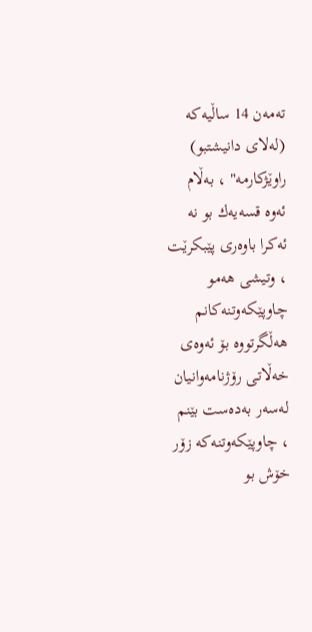ته‌مه‌ن 14 ساڵیه‌كه‌ (له‌لای‌ دانیشتبو) راوێژكارمه‌" ، به‌ڵام ئه‌وه‌ قسه‌یه‌ك بو نه‌ ئه‌كرا باوه‌ری‌ پێبكرێت ، وتیشی‌ هه‌مو چاوپێكه‌وتنه‌كانم هه‌ڵگرتووه‌ بۆ ئه‌وه‌ی‌ خه‌ڵاتی‌ رۆژنامه‌وانیان له‌سه‌ر به‌ده‌ست بێنم ، چاوپێكه‌وتنه‌كه‌ زۆر خۆش بو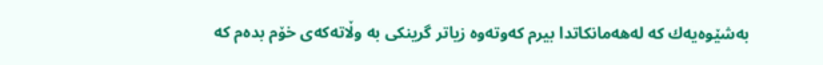به‌شێوه‌یه‌ك كه‌ له‌هه‌مانكاتدا بیرم كه‌وته‌وه‌ زیاتر گرینكی‌ به‌ وڵاته‌كه‌ی‌ خۆم بده‌م كه‌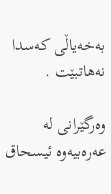به‌خه‌یاڵی‌ كه‌سدا نه‌هاتبێت .

وه‌رگێرانی‌ له‌ عه‌ره‌بیه‌وه‌ ئیسحاق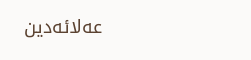عه‌لائه‌دین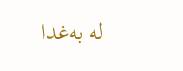له‌ به‌غدا